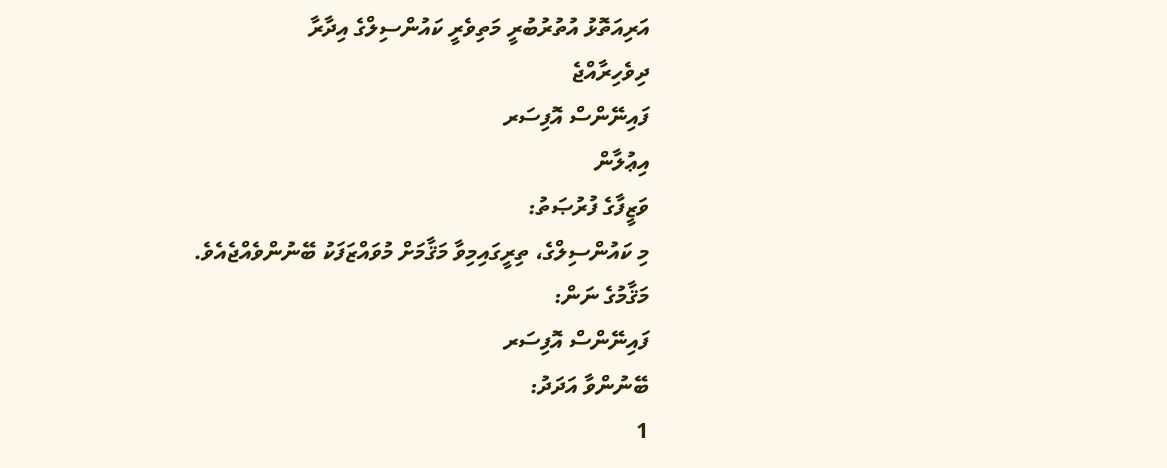އަރިއަތޮޅު އުތުރުބުރީ މަތިވެރީ ކައުންސިލްގެ އިދާރާ
ދިވެހިރާއްޖެ
ފައިނޭންސް އޮފިސަރ
އިޢުލާން
ވަޒީފާގެ ފުރުޞަތު:
މި ކައުންސިލްގެ، ތިރީގައިމިވާ މަޤާމަށް މުވައްޒަފަކު ބޭނުންވެއްޖެއެވެ.
މަޤާމުގެ ނަން:
ފައިނޭންސް އޮފިސަރ
ބޭނުންވާ އަދަދު:
1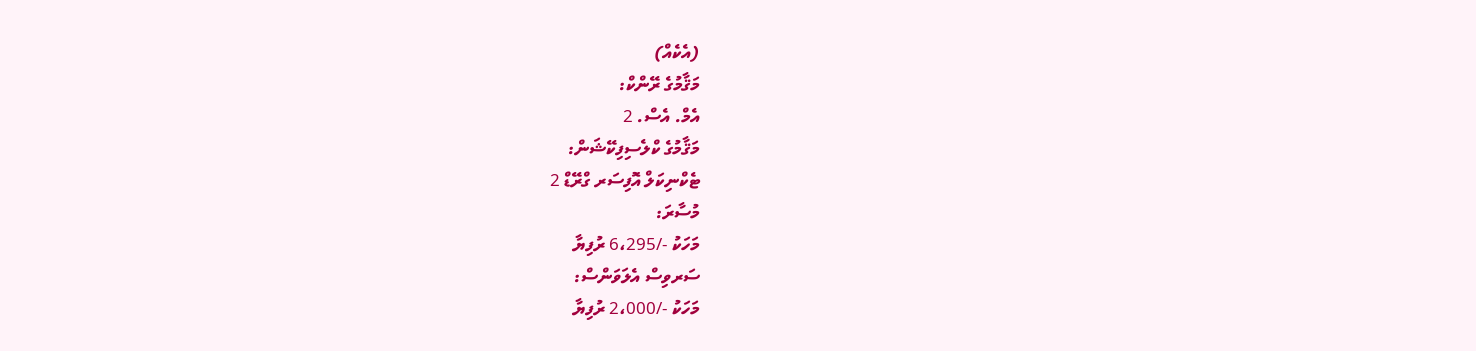(އެކެއް)
މަޤާމުގެ ރޭންކް:
އެމް. އެސް. 2
މަޤާމުގެ ކްލެސިފިކޭޝަން:
ޓެކްނިކަލް އޮފިސަރ ގްރޭޑް 2
މުސާރަ:
މަހަކު -/6،295 ރުފިޔާ
ސަރވިސް އެލަވަންސް:
މަހަކު -/2،000 ރުފިޔާ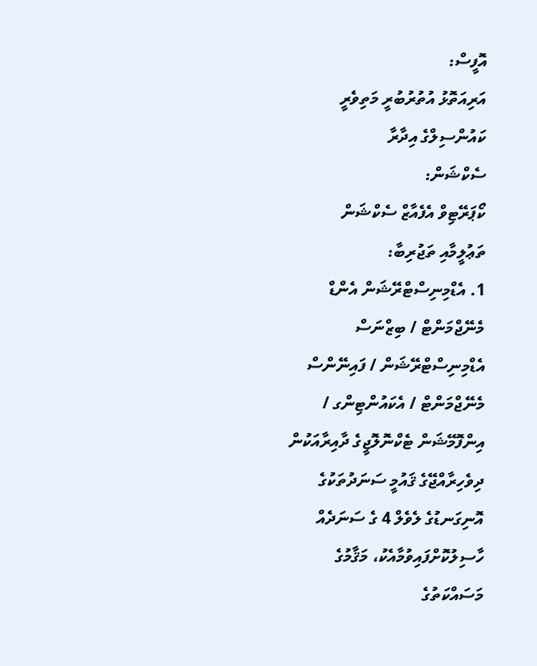އޮފީސް:
އަރިއަތޮޅު އުތުރުބުރީ މަތިވެރީ ކައުންސިލްގެ އިދާރާ
ސެކްޝަން:
ކޯޕަރޭޓިވް އެފެއާޒް ސެކްޝަން
ތަޢުލީމާއި ތަޖުރިބާ:
1. އެޑްމިނިސްޓްރޭޝަން އެންޑް މެނޭޖްމަންޓް / ބިޒްނަސް އެޑްމިނިސްޓްރޭޝަން / ފައިނޭންސް މެނޭޖްމަންޓް / އެކައުންޓިންގ / އިންފޮމޭޝަން ޓެކްނޮލޮޖީގެ ދާއިރާއަކުން ދިވެހިރާއްޖޭގެ ޤައުމީ ސަނަދުތަކުގެ އޮނިގަނޑުގެ ލެވެލް 4 ގެ ސަނަދެއް ހާސިލުކޮށްފައިވުމާއެކު، މަޤާމުގެ މަސައްކަތުގެ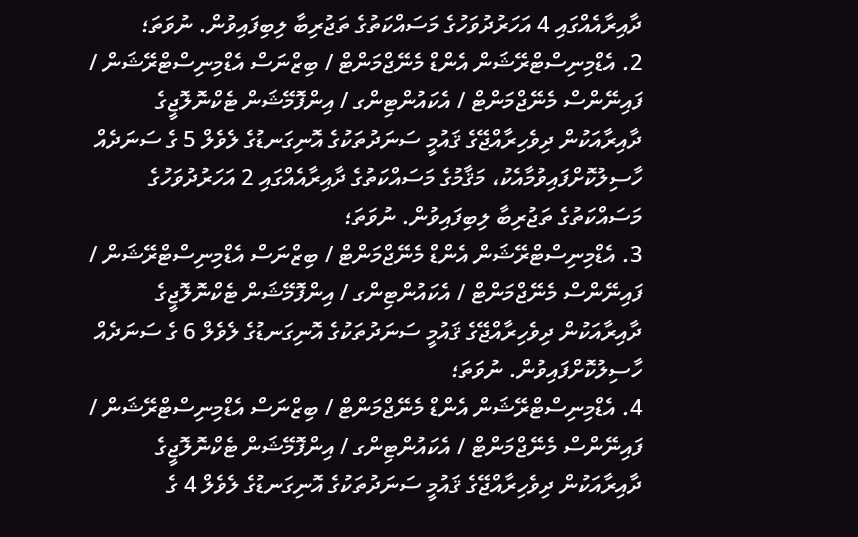ދާއިރާއެއްގައި 4 އަހަރުދުވަހުގެ މަސައްކަތުގެ ތަޖުރިބާ ލިބިފައިވުން. ނުވަތަ؛
2. އެޑްމިނިސްޓްރޭޝަން އެންޑް މެނޭޖްމަންޓް / ބިޒްނަސް އެޑްމިނިސްޓްރޭޝަން / ފައިނޭންސް މެނޭޖްމަންޓް / އެކައުންޓިންގ / އިންފޮމޭޝަން ޓެކްނޮލޮޖީގެ ދާއިރާއަކުން ދިވެހިރާއްޖޭގެ ޤައުމީ ސަނަދުތަކުގެ އޮނިގަނޑުގެ ލެވެލް 5 ގެ ސަނަދެއް ހާސިލުކޮށްފައިވުމާއެކު، މަޤާމުގެ މަސައްކަތުގެ ދާއިރާއެއްގައި 2 އަހަރުދުވަހުގެ މަސައްކަތުގެ ތަޖުރިބާ ލިބިފައިވުން. ނުވަތަ؛
3. އެޑްމިނިސްޓްރޭޝަން އެންޑް މެނޭޖްމަންޓް / ބިޒްނަސް އެޑްމިނިސްޓްރޭޝަން / ފައިނޭންސް މެނޭޖްމަންޓް / އެކައުންޓިންގ / އިންފޮމޭޝަން ޓެކްނޮލޮޖީގެ ދާއިރާއަކުން ދިވެހިރާއްޖޭގެ ޤައުމީ ސަނަދުތަކުގެ އޮނިގަނޑުގެ ލެވެލް 6 ގެ ސަނަދެއް ހާސިލުކޮށްފައިވުން. ނުވަތަ؛
4. އެޑްމިނިސްޓްރޭޝަން އެންޑް މެނޭޖްމަންޓް / ބިޒްނަސް އެޑްމިނިސްޓްރޭޝަން / ފައިނޭންސް މެނޭޖްމަންޓް / އެކައުންޓިންގ / އިންފޮމޭޝަން ޓެކްނޮލޮޖީގެ ދާއިރާއަކުން ދިވެހިރާއްޖޭގެ ޤައުމީ ސަނަދުތަކުގެ އޮނިގަނޑުގެ ލެވެލް 4 ގެ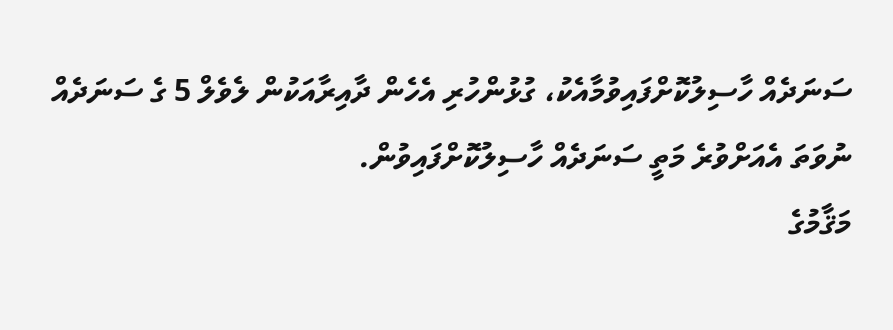ސަނަދެއް ހާސިލުކޮށްފައިވުމާއެކު، ގުޅުންހުރި އެހެން ދާއިރާއަކުން ލެވެލް 5 ގެ ސަނަދެއް ނުވަތަ އެއަށްވުރެ މަތީ ސަނަދެއް ހާސިލުކޮށްފައިވުން.
މަޤާމުގެ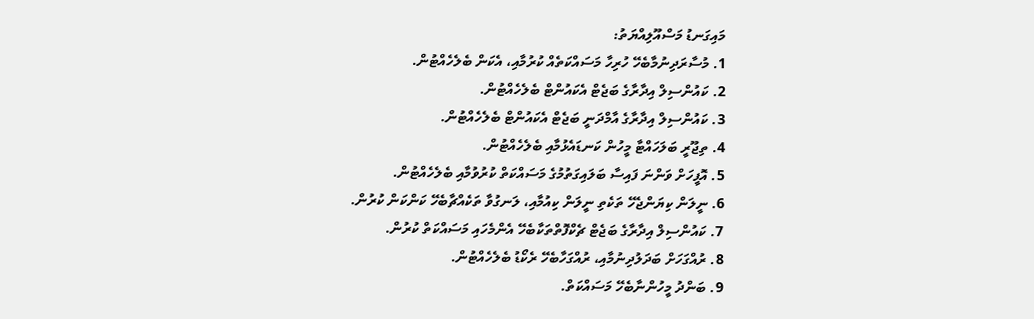މައިގަނޑު މަސްއޫލިއްޔަތު:
1. މުސާރަދިނުމާބެހޭ ހުރިހާ މަސައްކަތެއް ކުރުމާއި، އެކަން ބެލެހެއްޓުން.
2. ކައުންސިލް އިދާރާގެ ބަޖެޓް އެކައުންޓް ބެލެހެއްޓުން.
3. ކައުންސިލް އިދާރާގެ އާމްދަނީ ބަޖެޓް އެކައުންޓް ބެލެހެއްޓުން.
4. ތިޖޫރީ ބަލަހައްޓާ މީހުން ކަނޑައެޅުމާއި ބެލެހެއްޓުން.
5. އޮފީހަށް ވަންނަ ފައިސާ ބަލައިގަތުމުގެ މަސައްކަތް ކުރުވުމާއި ބެލެހެއްޓުން.
6. ނީލަން ކިޔަންޖެހޭ ތަކެތި ނީލަން ކިއުމާއި، ލަނގުވާ ތަކެއްޗާބެހޭ ކަންކަން ކުރުން.
7. ކައުންސިލް އިދާރާގެ ބަޖެޓް ޗެކްފޮތްތަކާބެހޭ އެންމެހައި މަސައްކަތް ކުރުން.
8. ރުއްގަހަށް ބަދަލުދިނުމާއި، ރުއްގަހާބެހޭ ރެކޯޑު ބެލެހެއްޓުން.
9. ބަންދު މީހުންނާބެހޭ މަސައްކަތް.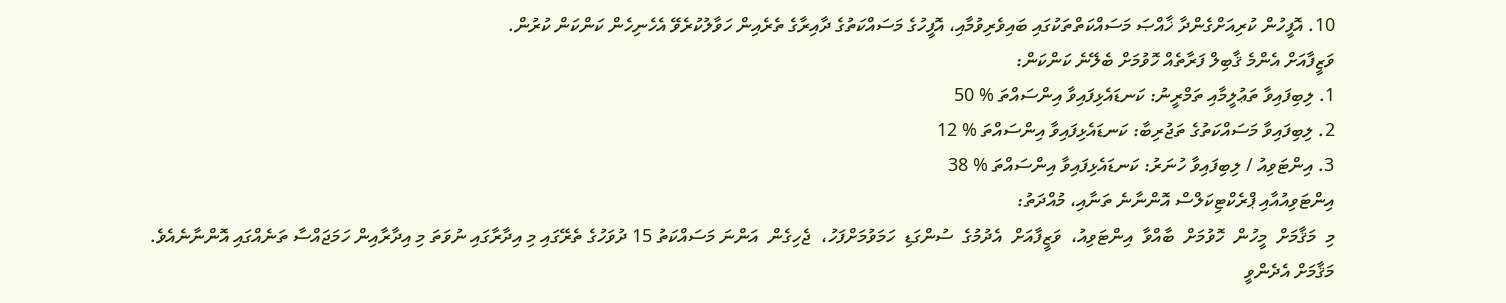10. އޮފީހުން ކުރިއަށްގެންދާ ޚާއްޞަ މަސައްކަތްތަކުގައި ބައިވެރިވުމާއި، އޮފީހުގެ މަސައްކަތުގެ ދާއިރާގެ ތެރެއިން ހަވާލުކުރެވޭ އެހެނިހެން ކަންކަން ކުރުން.
ވަޒީފާއަށް އެންމެ ޤާބިލް ފަރާތެއް ހޮވުމަށް ބެލޭނެ ކަންކަން:
1. ލިބިފައިވާ ތަޢުލީމާއި ތަމްރީނު: ކަނޑައެޅިފައިވާ އިންސައްތަ % 50
2. ލިބިފައިވާ މަސައްކަތުގެ ތަޖުރިބާ: ކަނޑައެޅިފައިވާ އިންސައްތަ % 12
3. އިންޓަވިއު / ލިބިފައިވާ ހުނަރު: ކަނޑައެޅިފައިވާ އިންސައްތަ % 38
އިންޓަވިއުއާއި ޕްރެކްޓިކަލްސް އޮންނާނެ ތަނާއި، މުއްދަތު:
މި  މަޤާމަށް  މީހުން  ހޮވުމަށް  ބާއްވާ  އިންޓަވިއު،  ވަޒީފާއަށް  އެދުމުގެ  ސުންގަޑި  ހަމަވުމަށްފަހު،  ޖެހިގެން  އަންނަ މަސައްކަތު 15 ދުވަހުގެ ތެރޭގައި މި އިދާރާގައި ނުވަތަ މި އިދާރާއިން ހަމަޖައްސާ ތަނެއްގައި އޮންނާނެއެވެ.
މަޤާމަށް އެދެންވީ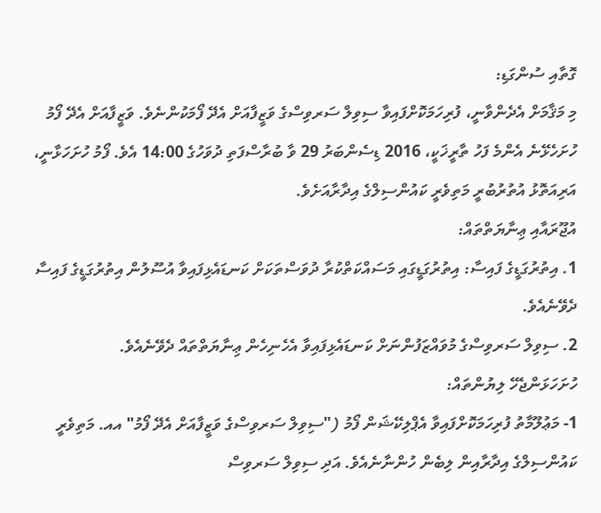ގޮތާއި ސުންގަޑި:
މި މަޤާމަށް އެދެންވާނީ، ފުރިހަމަކޮށްފައިވާ ސިވިލް ސަރވިސްގެ ވަޒީފާއަށް އެދޭ ފޯމަކުންނެވެ. ވަޒީފާއަށް އެދޭ ފޯމު ހުށަހެޅޭނެ އެންމެ ފަހު ތާރީޚަކީ، 2016 ޑިސެންބަރު 29 ވާ ބުރާސްފަތި ދުވަހުގެ 14:00 އެވެ. ފޯމު ހުށަހަޅާނީ، އަރިއަތޮޅު އުތުރުބުރީ މަތިވެރީ ކައުންސިލްގެ އިދާރާއަށެވެ.
އުޖޫރައާއި ޢިނާޔަތްތައް:
1. އިތުރުގަޑީގެ ފައިސާ: އިތުރުގަޑީގައި މަސައްކަތްކުރާ ދުވަސްތަކަށް ކަނޑައެޅިފައިވާ އުސޫލުން އިތުރުގަޑީގެ ފައިސާ ދެވޭނެއެވެ.
2. ސިވިލް ސަރވިސްގެ މުވައްޒަފުންނަށް ކަނޑައެޅިފައިވާ އެހެނިހެން ޢިނާޔަތްތައް ދެވޭނެއެވެ.
ހުށަހަޅަންޖެހޭ ލިޔުންތައް:
1- މަޢުލޫމާތު ފުރިހަމަކޮށްފައިވާ އެޕްލިކޭޝަން ފޯމު ("ސިވިލް ސަރވިސްގެ ވަޒީފާއަށް އެދޭ ފޯމު" އއ. މަތިވެރީ ކައުންސިލްގެ އިދާރާއިން ލިބެން ހުންނާނެއެވެ. އަދި ސިވިލް ސަރވިސް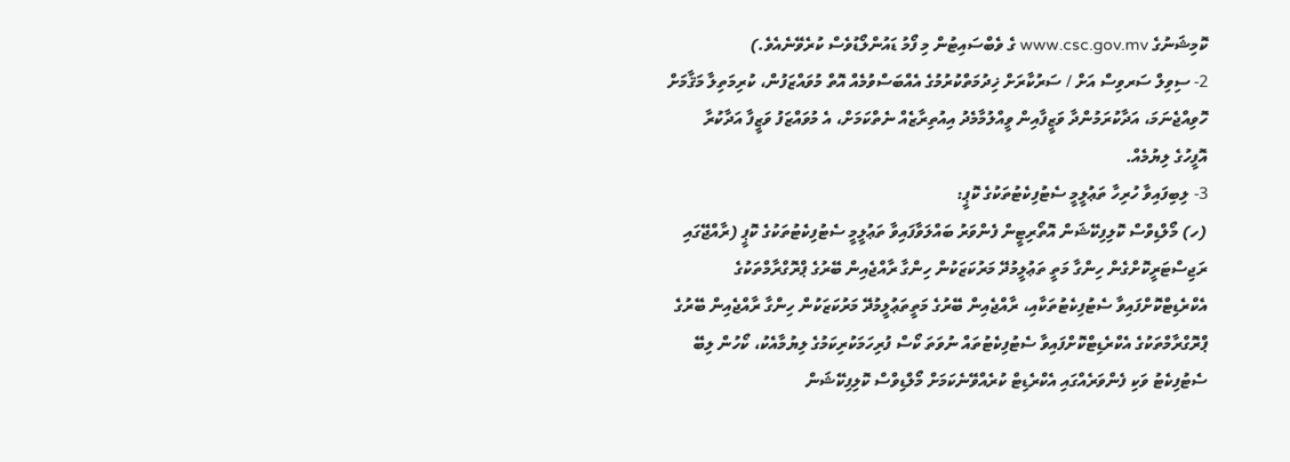ކޮމިޝަނުގެ www.csc.gov.mv ގެ ވެބްސައިޓުން މި ފޯމު ޑައުންލޯޑުވެސް ކުރެވޭނެއެވެ.)
2- ސިވިލް ސަރވިސް އަށް / ސަރުކާރަށް ޚިދުމަތްކުރުމުގެ އެއްބަސްވުމެއް އޮތް މުވައްޒަފުން، ކުރިމަތިލާ މަޤާމަށް ހޮވިއްޖެނަމަ، އަދާކުރަމުންދާ ވަޒީފާއިން ވީއްލުމާމެދު އިއުތިރާޒެއް ނެތްކަމަށް، އެ މުވައްޒަފު ވަޒީފާ އަދާކުރާ އޮފީހުގެ ލިޔުމެއް.
3- ލިބިފައިވާ ހުރިހާ ތަޢުލީމީ ސެޓުފިކެޓުތަކުގެ ކޮޕީ:
(ހ) މޯލްޑިވްސް ކޮލިފިކޭޝަން އޮތޯރިޓީން ފެންވަރު ބައްލަވާފައިވާ ތަޢުލީމީ ސެޓުފިކެޓުތަކުގެ ކޮޕީ (ރާއްޖޭގައި ރަޖިސްޓަރީކޮށްގެން ހިންގާ މަތީ ތަޢުލީމުދޭ މަރުކަޒަކުން ހިންގާ ރާއްޖެއިން ބޭރުގެ ޕްރޮގްރާމްތަކުގެ އެކްރެޑިޓްކޮށްފައިވާ ސެޓުފިކެޓުތަކާއި، ރާއްޖެއިން ބޭރުގެ މަތީތަޢުލީމުދޭ މަރުކަޒަކުން ހިންގާ ރާއްޖެއިން ބޭރުގެ ޕްރޮގްރާމްތަކުގެ އެކްރެޑިޓްކޮށްފައިވާ ސެޓުފިކެޓުތައް ނުވަތަ ކޯސް ފުރިހަމަކުރިކަމުގެ ލިޔުމާއެކު، ކޯހުން ލިބޭ ސެޓުފިކެޓު ވަކި ފެންވަރެއްގައި އެކްރެޑިޓް ކުރެއްވޭނެކަމަށް މޯލްޑިވްސް ކޮލިފިކޭޝަން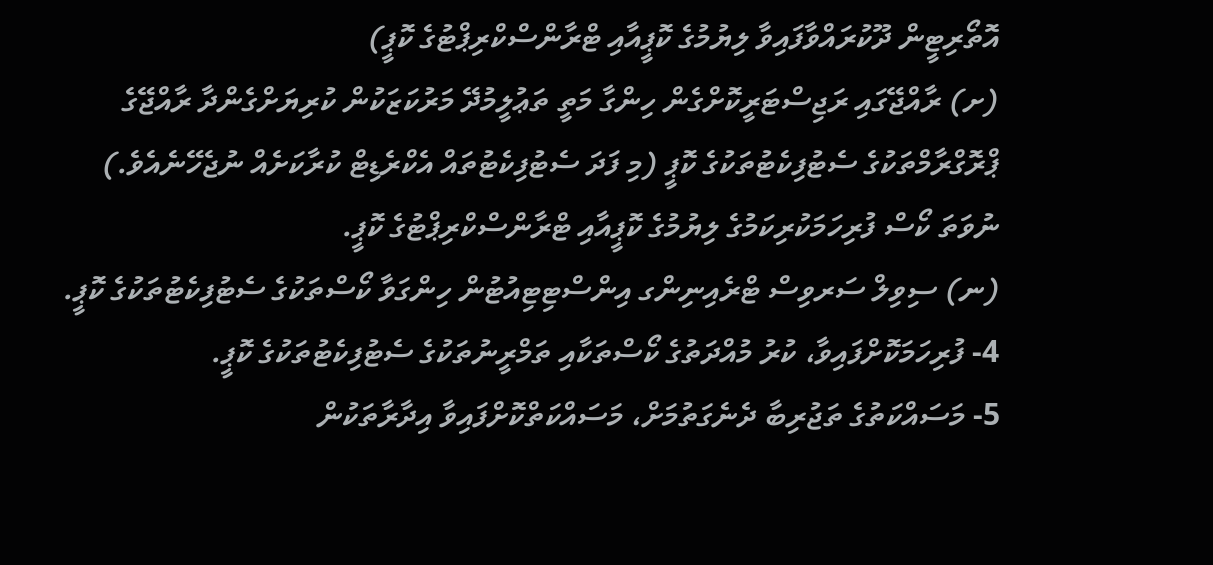އޮތޯރިޓީން ދޫކުރައްވާފައިވާ ލިޔުމުގެ ކޮޕީއާއި ޓްރާންސްކްރިޕްޓުގެ ކޮޕީ)
(ށ) ރާއްޖޭގައި ރަޖިސްޓަރީކޮށްގެން ހިންގާ މަތީ ތަޢުލީމުދޭ މަރުކަޒަކުން ކުރިޔަށްގެންދާ ރާއްޖޭގެ ޕްރޮގްރާމްތަކުގެ ސެޓުފިކެޓުތަކުގެ ކޮޕީ (މި ފަދަ ސެޓުފިކެޓުތައް އެކްރެޑިޓް ކުރާކަށެއް ނުޖެހޭނެއެވެ.) ނުވަތަ ކޯސް ފުރިހަމަކުރިކަމުގެ ލިޔުމުގެ ކޮޕީއާއި ޓްރާންސްކްރިޕްޓުގެ ކޮޕީ.
(ނ) ސިވިލް ސަރވިސް ޓްރެއިނިންގ އިންސްޓިޓިއުޓުން ހިންގަވާ ކޯސްތަކުގެ ސެޓުފިކެޓުތަކުގެ ކޮޕީ.
4- ފުރިހަމަކޮށްފައިވާ، ކުރު މުއްދަތުގެ ކޯސްތަކާއި ތަމްރީނުތަކުގެ ސެޓުފިކެޓުތަކުގެ ކޮޕީ.
5- މަސައްކަތުގެ ތަޖުރިބާ ދެނެގަތުމަށް، މަސައްކަތްކޮށްފައިވާ އިދާރާތަކުން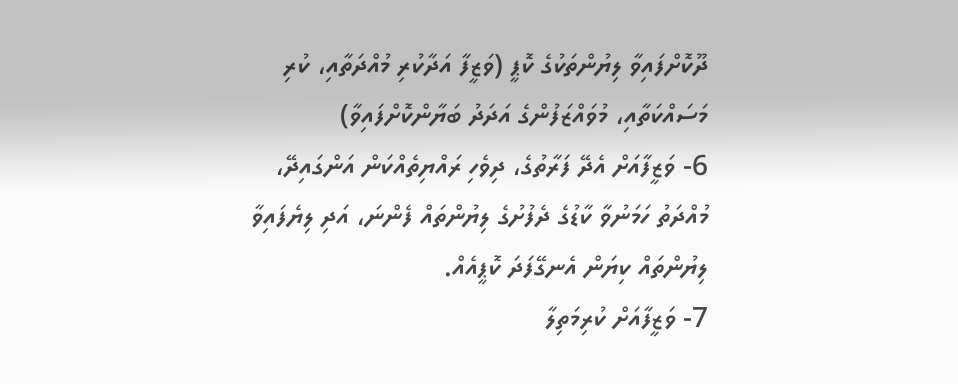ދޫކޮށްފައިވާ ލިޔުންތަކުގެ ކޮޕީ (ވަޒީފާ އަދާކުރި މުއްދަތާއި، ކުރި މަސައްކަތާއި، މުވައްޒަފުންގެ އަދަދު ބަޔާންކޮށްފައިވާ)
6- ވަޒީފާއަށް އެދޭ ފަރާތުގެ، ދިވެހި ރައްޔިތެއްކަން އަންގައިދޭ، މުއްދަތު ހަމަނުވާ ކާޑުގެ ދެފުށުގެ ލިޔުންތައް ފެންނަ، އަދި ލިޔެފައިވާ ލިޔުންތައް ކިޔަން އެނގޭފަދަ ކޮޕީއެއް.
7- ވަޒީފާއަށް ކުރިމަތިލާ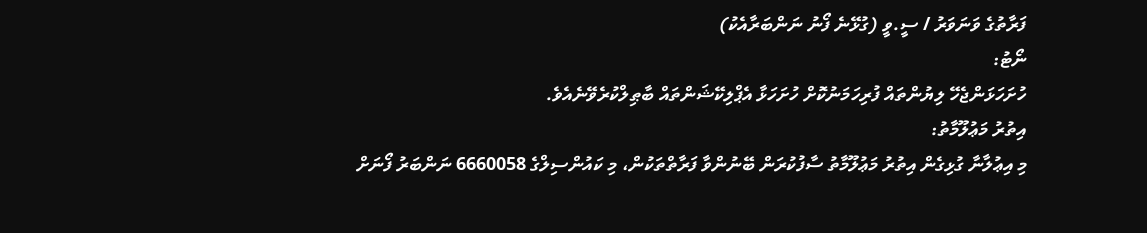ފަރާތުގެ ވަނަވަރު / ސީ.ވީ (ގުޅޭނެ ފޯނު ނަންބަރާއެކު)
ނޯޓު:
ހުށަހަޅަންޖެހޭ ލިޔުންތައް ފުރިހަމަނުކޮށް ހުށަހަޅާ އެޕްލިކޭޝަންތައް ބާޠިލްކުރެވޭނެއެވެ.
އިތުރު މަޢުލޫމާތު:
މި އިޢުލާނާ ގުޅިގެން އިތުރު މަޢުލޫމާތު ސާފުކުރަން ބޭނުންވާ ފަރާތްތަކުން، މި ކައުންސިލްގެ 6660058 ނަންބަރު ފޯނަށް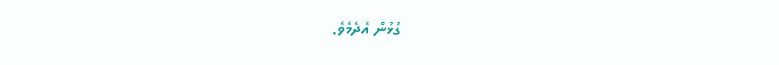ގުޅުން އެދެމެވެ.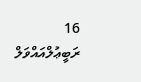16 ރަބީޢުލްއައްވަލް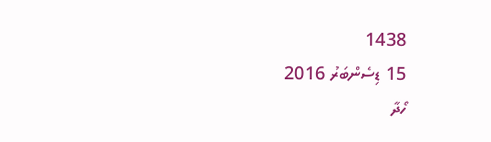1438
15 ޑިސެންބަރު 2016
ހޯދާ